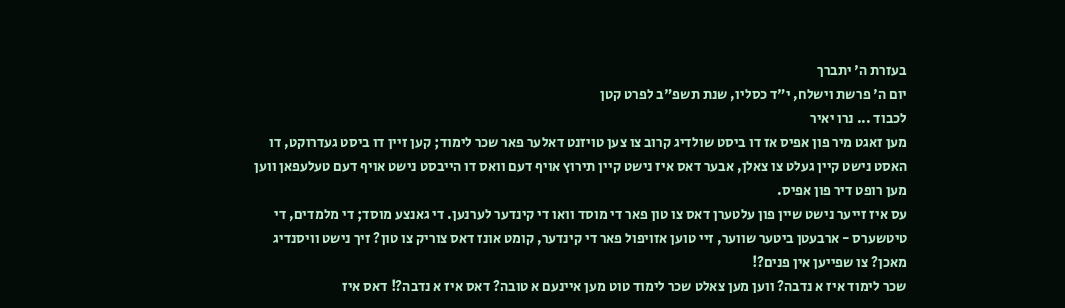בעזרת ה' יתברך
יום ה' פרשת וישלח, י"ד כסליו, שנת תשפ"ב לפרט קטן
לכבוד ... נרו יאיר
מען זאגט מיר פון אפיס אז דו ביסט שולדיג קרוב צו צען טויזנט דאלער פאר שכר לימוד; קען זיין דו ביסט געדרוקט, דו האסט נישט קיין געלט צו צאלן, אבער דאס איז נישט קיין תירוץ אויף דעם וואס דו הייבסט נישט אויף דעם טעלעפאן ווען מען רופט דיר פון אפיס.
עס איז זייער נישט שיין פון עלטערן דאס צו טון פאר די מוסד וואו די קינדער לערנען. די גאנצע מוסד; די מלמדים, די טיטשערס - ארבעטן ביטער שווער, זיי טוען אזויפול פאר די קינדער, קומט אונז דאס צוריק צו טון? זיך נישט וויסנדיג מאכן? צו שפייען אין פנים?!
שכר לימוד איז א נדבה? ווען מען צאלט שכר לימוד טוט מען איינעם א טובה? דאס איז א נדבה?! דאס איז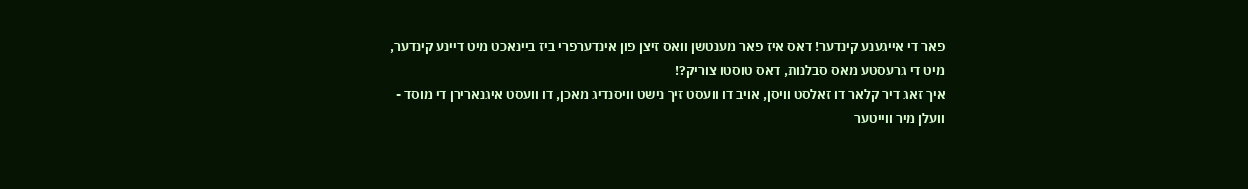פאר די אייגענע קינדער! דאס איז פאר מענטשן וואס זיצן פון אינדערפרי ביז ביינאכט מיט דיינע קינדער, מיט די גרעסטע מאס סבלנות, דאס טוסטו צוריק?!
איך זאג דיר קלאר דו זאלסט וויסן, אויב דו וועסט זיך נישט וויסנדיג מאכן, דו וועסט איגנארירן די מוסד - וועלן מיר ווייטער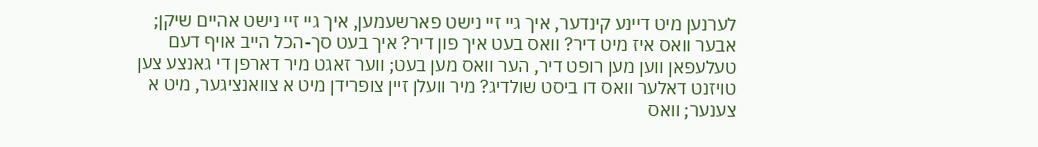לערנען מיט דיינע קינדער, איך גיי זיי נישט פארשעמען, איך גיי זיי נישט אהיים שיקן; אבער וואס איז מיט דיר? וואס בעט איך פון דיר? איך בעט סך-הכל הייב אויף דעם טעלעפאן ווען מען רופט דיר, הער וואס מען בעט; ווער זאגט מיר דארפן די גאנצע צען טויזנט דאלער וואס דו ביסט שולדיג? מיר וועלן זיין צופרידן מיט א צוואנציגער, מיט א צענער; וואס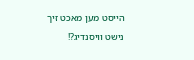הייסט מען מאכט זיך נישט וויסנדיג?!